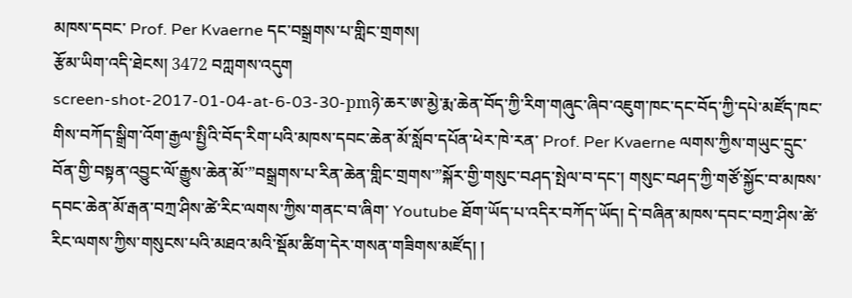མཁས་དབང་ Prof. Per Kvaerne དང་བསྒྲགས་པ་གླིང་གྲགས།
རྩོམ་ཡིག་འདི་ཐེངས། 3472 བཀླགས་འདུག
screen-shot-2017-01-04-at-6-03-30-pmཉེ་ཆར་ཨ་མྱེ་རྨ་ཆེན་བོད་ཀྱི་རིག་གཞུང་ཞིབ་འཇུག་ཁང་དང་བོད་ཀྱི་དཔེ་མཛོད་ཁང་གིས་བཀོད་སྒྲིག་འོག་རྒྱལ་སྤྱིའི་བོད་རིག་པའི་མཁས་དབང་ཆེན་མོ་སློབ་དཔོན་ཕེར་ཁེ་རན་ Prof. Per Kvaerne ལགས་ཀྱིས་གཡུང་དྲུང་བོན་གྱི་བསྟན་འབྱུང་ལོ་རྒྱུས་ཆེན་མོ་”བསྒྲགས་པ་རིན་ཆེན་གླིང་གྲགས་”སྐོར་གྱི་གསུང་བཤད་སྤེལ་བ་དང་། གསུང་བཤད་ཀྱི་གཙོ་སྐྱོང་བ་མཁས་དབང་ཆེན་མོ་རྒན་བཀྲ་ཤིས་ཚེ་རིང་ལགས་ཀྱིས་གནང་བ་ཞིག་ Youtube ཐོག་ཡོད་པ་འདིར་བཀོད་ཡོད། དེ་བཞིན་མཁས་དབང་བཀྲ་ཤིས་ཚེ་རིང་ལགས་ཀྱིས་གསུངས་པའི་མཐའ་མའི་སྡོམ་ཚིག་དེར་གསན་གཟིགས་མཛོད། །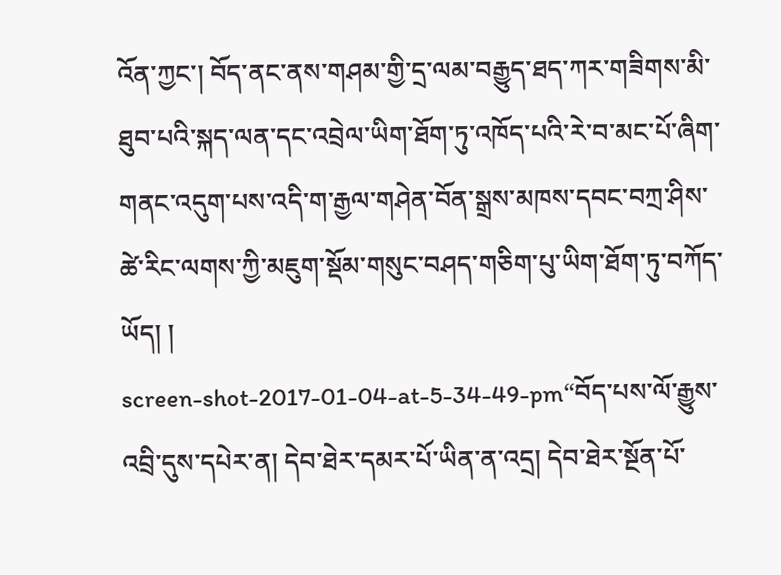འོན་ཀྱང་། བོད་ནང་ནས་གཤམ་གྱི་དྲ་ལམ་བརྒྱུད་ཐད་ཀར་གཟིགས་མི་ཐུབ་པའི་སྐད་ལན་དང་འབྲེལ་ཡིག་ཐོག་ཏུ་འཁོད་པའི་རེ་བ་མང་པོ་ཞིག་གནང་འདུག་པས་འདི་ག་རྒྱལ་གཤེན་བོན་སྒྲས་མཁས་དབང་བཀྲ་ཤིས་ཚེ་རིང་ལགས་ཀྱི་མཇུག་སྡོམ་གསུང་བཤད་གཅིག་པུ་ཡིག་ཐོག་ཏུ་བཀོད་ཡོད། །
screen-shot-2017-01-04-at-5-34-49-pm“བོད་པས་ལོ་རྒྱུས་འབྲི་དུས་དཔེར་ན། དེབ་ཐེར་དམར་པོ་ཡིན་ན་འདྲ། དེབ་ཐེར་སྔོན་པོ་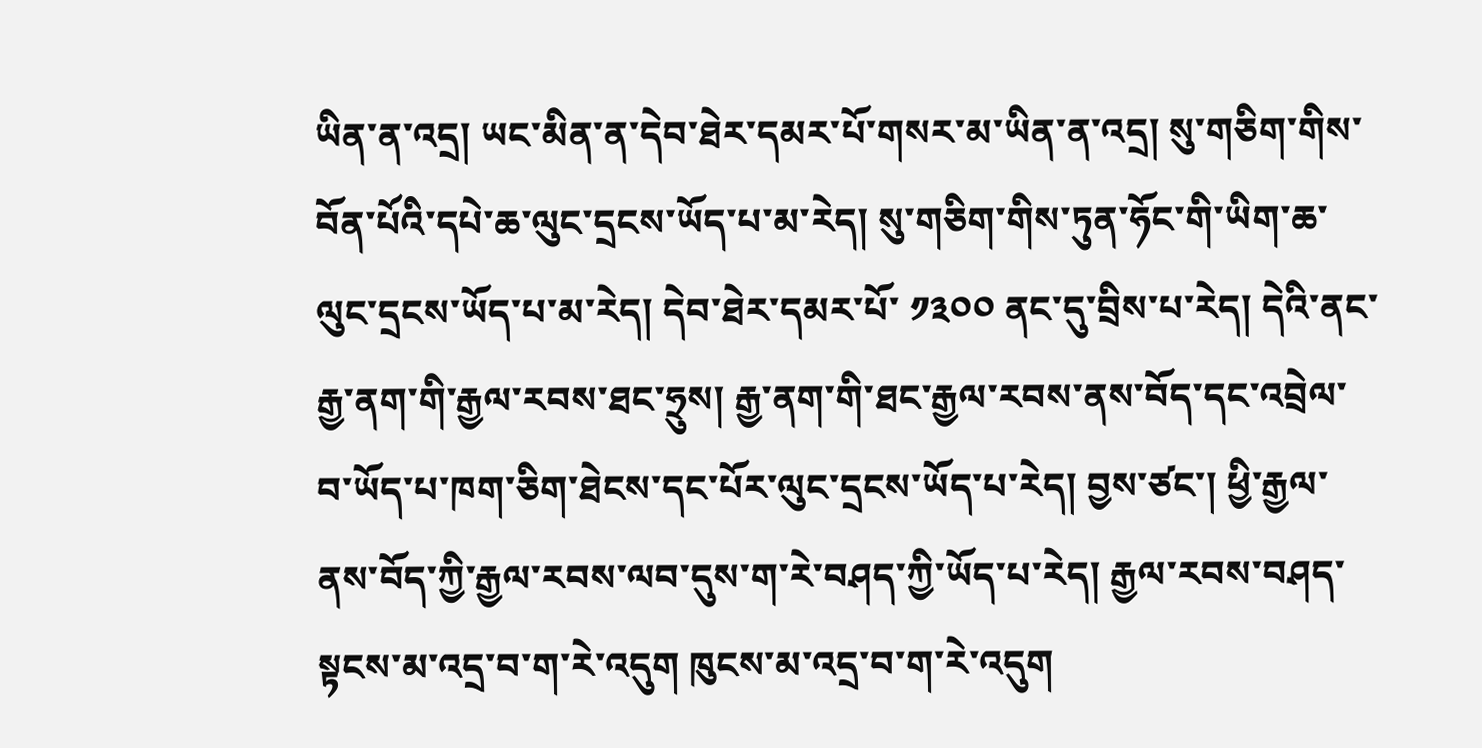ཡིན་ན་འདྲ། ཡང་མིན་ན་དེབ་ཐེར་དམར་པོ་གསར་མ་ཡིན་ན་འདྲ། སུ་གཅིག་གིས་བོན་པོའི་དཔེ་ཆ་ལུང་དྲངས་ཡོད་པ་མ་རེད། སུ་གཅིག་གིས་ཏུན་ཧོང་གི་ཡིག་ཆ་ལུང་དྲངས་ཡོད་པ་མ་རེད། དེབ་ཐེར་དམར་པོ་ ༡༣༠༠ ནང་དུ་བྲིས་པ་རེད། དེའི་ནང་རྒྱ་ནག་གི་རྒྱལ་རབས་ཐང་ཧྲུས། རྒྱ་ནག་གི་ཐང་རྒྱལ་རབས་ནས་བོད་དང་འབྲེལ་བ་ཡོད་པ་ཁག་ཅིག་ཐེངས་དང་པོར་ལུང་དྲངས་ཡོད་པ་རེད། བྱས་ཙང་། ཕྱི་རྒྱལ་ནས་བོད་ཀྱི་རྒྱལ་རབས་ལབ་དུས་ག་རེ་བཤད་ཀྱི་ཡོད་པ་རེད། རྒྱལ་རབས་བཤད་སྟངས་མ་འདྲ་བ་ག་རེ་འདུག ཁུངས་མ་འདྲ་བ་ག་རེ་འདུག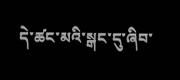དེ་ཚང་མའི་སྒང་དུ་ཞིབ་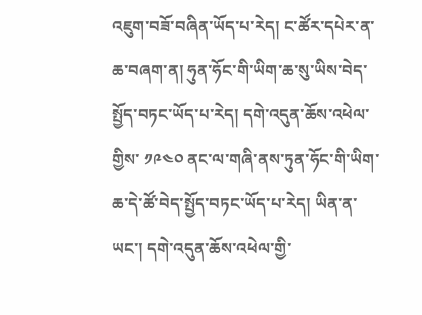འཇུག་བཟོ་བཞིན་ཡོད་པ་རེད། ང་ཚོར་དཔེར་ན་ཆ་བཞག་ན། ཧུན་ཧོང་གི་ཡིག་ཆ་སུ་ཡིས་བེད་སྤྱོད་བཏང་ཡོད་པ་རེད། དགེ་འདུན་ཆོས་འཕེལ་གྱིས་ ༡༩༤༠ ནང་ལ་གཞི་ནས་ཏུན་ཧོང་གི་ཡིག་ཆ་དེ་ཚོ་བེད་སྤྱོད་བཏང་ཡོད་པ་རེད། ཡིན་ན་ཡང་། དགེ་འདུན་ཆོས་འཕེལ་གྱི་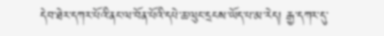དེབ་ཐེར་དཀར་པོའི་ནང་ལ་བོན་པོའི་དཔེ་ཆ་ལུང་དྲངས་ཡོད་པ་མ་རེད། རྒྱ་དཀར་དུ་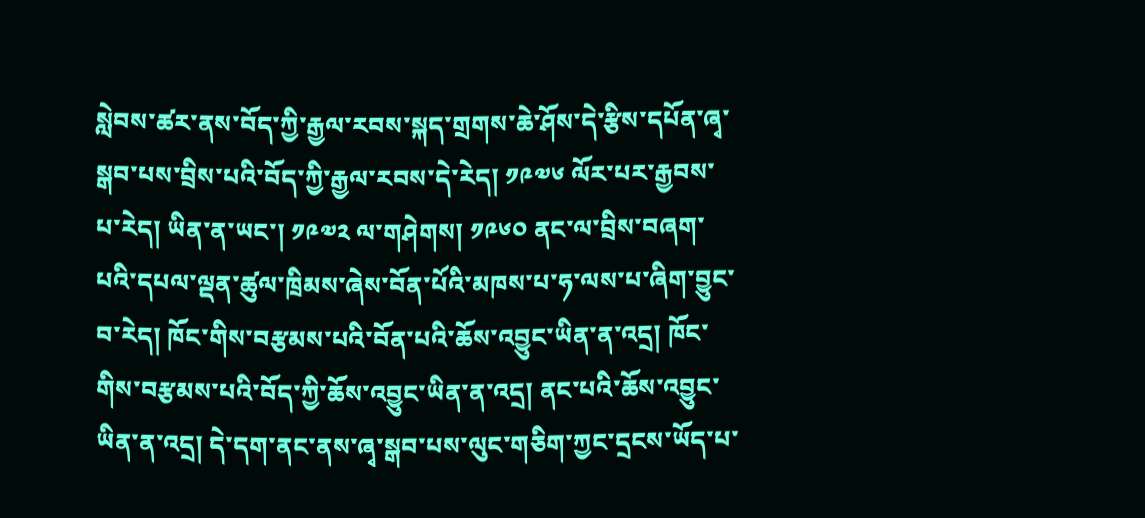སླེབས་ཚར་ནས་བོད་ཀྱི་རྒྱལ་རབས་སྐད་གྲགས་ཆེ་ཤོས་དེ་རྩིས་དཔོན་ཞྭ་སྒབ་པས་བྲིས་པའི་བོད་ཀྱི་རྒྱལ་རབས་དེ་རེད། ༡༩༧༦ ལོར་པར་རྒྱབས་པ་རེད། ཡིན་ན་ཡང་། ༡༩༧༢ ལ་གཤེགས། ༡༩༦༠ ནང་ལ་བྲིས་བཞག་པའི་དཔལ་ལྡན་ཚུལ་ཁྲིམས་ཞེས་བོན་པོའི་མཁས་པ་ཧ་ལས་པ་ཞིག་བྱུང་བ་རེད། ཁོང་གིས་བརྩམས་པའི་བོན་པའི་ཆོས་འབྱུང་ཡིན་ན་འདྲ། ཁོང་གིས་བརྩམས་པའི་བོད་ཀྱི་ཆོས་འབྱུང་ཡིན་ན་འདྲ། ནང་པའི་ཆོས་འབྱུང་ཡིན་ན་འདྲ། དེ་དག་ནང་ནས་ཞྭ་སྒབ་པས་ལུང་གཅིག་ཀྱང་དྲངས་ཡོད་པ་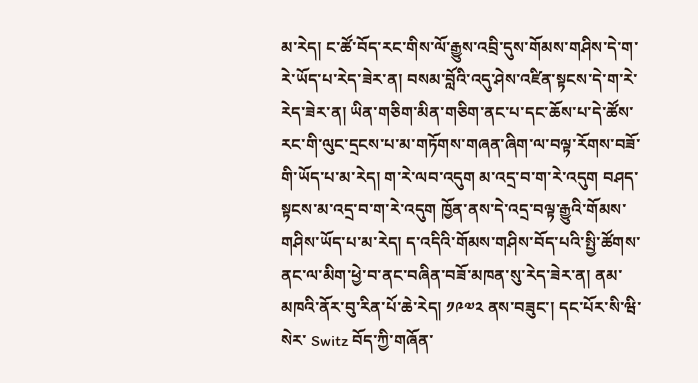མ་རེད། ང་ཚོ་བོད་རང་གིས་ལོ་རྒྱུས་འབྲི་དུས་གོམས་གཤིས་དེ་ག་རེ་ཡོད་པ་རེད་ཟེར་ན། བསམ་བློའི་འདུ་ཤེས་འཛིན་སྟངས་དེ་ག་རེ་རེད་ཟེར་ན། ཡིན་གཅིག་མིན་གཅིག་ནང་པ་དང་ཆོས་པ་དེ་ཚོས་རང་གི་ལུང་དྲངས་པ་མ་གཏོགས་གཞན་ཞིག་ལ་བལྟ་རོགས་བཟོ་གི་ཡོད་པ་མ་རེད། ག་རེ་ལབ་འདུག མ་འདྲ་བ་ག་རེ་འདུག བཤད་སྟངས་མ་འདྲ་བ་ག་རེ་འདུག ཁྱོན་ནས་དེ་འདྲ་བལྟ་རྒྱུའི་གོམས་གཤིས་ཡོད་པ་མ་རེད། ད་འདིའི་གོམས་གཤིས་བོད་པའི་སྤྱི་ཚོགས་ནང་ལ་མིག་ཕྱེ་བ་ནང་བཞིན་བཟོ་མཁན་སུ་རེད་ཟེར་ན། ནམ་མཁའི་ནོར་བུ་རིན་པོ་ཆེ་རེད། ༡༩༧༢ ནས་བཟུང་། དང་པོར་སི་ཝི་སེར་ Switz བོད་ཀྱི་གཞོན་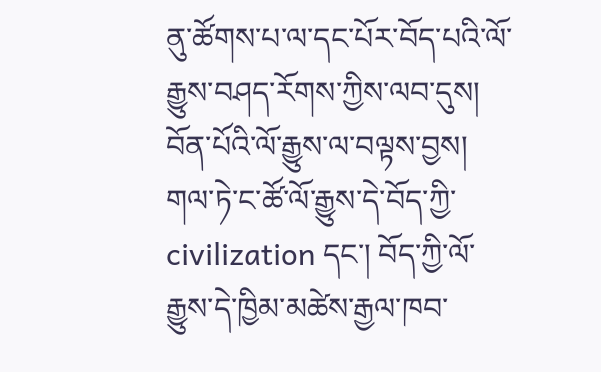ནུ་ཚོགས་པ་ལ་དང་པོར་བོད་པའི་ལོ་རྒྱུས་བཤད་རོགས་ཀྱིས་ལབ་དུས། བོན་པོའི་ལོ་རྒྱུས་ལ་བལྟས་བྱས། གལ་ཏེ་ང་ཚོ་ལོ་རྒྱུས་དེ་བོད་ཀྱི་ civilization དང་། བོད་ཀྱི་ལོ་རྒྱུས་དེ་ཁྱིམ་མཚེས་རྒྱལ་ཁབ་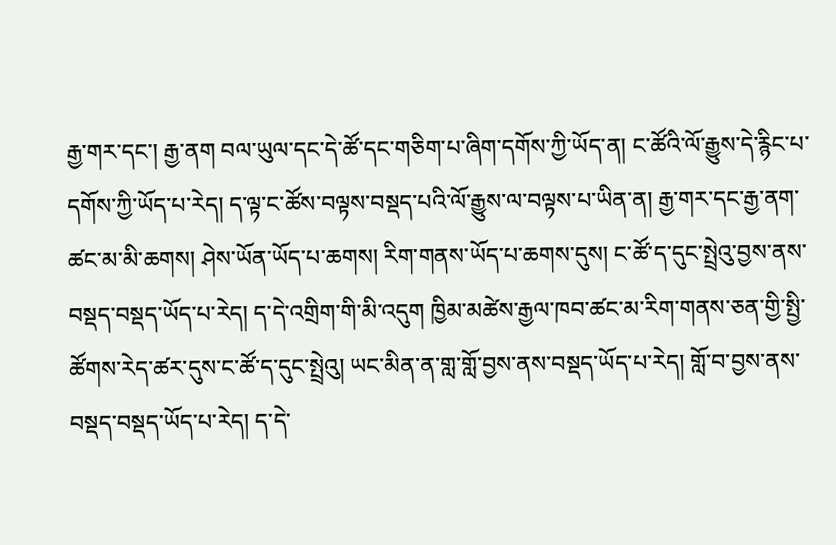རྒྱ་གར་དང་། རྒྱ་ནག བལ་ཡུལ་དང་དེ་ཚོ་དང་གཅིག་པ་ཞིག་དགོས་ཀྱི་ཡོད་ན། ང་ཚོའི་ལོ་རྒྱུས་དེ་རྙིང་པ་དགོས་ཀྱི་ཡོད་པ་རེད། ད་ལྟ་ང་ཚོས་བལྟས་བསྡད་པའི་ལོ་རྒྱུས་ལ་བལྟས་པ་ཡིན་ན། རྒྱ་གར་དང་རྒྱ་ནག་ཚང་མ་མི་ཆགས། ཤེས་ཡོན་ཡོད་པ་ཆགས། རིག་གནས་ཡོད་པ་ཆགས་དུས། ང་ཚོ་ད་དུང་སྤྲེའུ་བྱས་ནས་བསྡད་བསྡད་ཡོད་པ་རེད། ད་དེ་འགྲིག་གི་མི་འདུག ཁྱིམ་མཚེས་རྒྱལ་ཁབ་ཚང་མ་རིག་གནས་ཅན་གྱི་སྤྱི་ཚོགས་རེད་ཚར་དུས་ང་ཚོ་ད་དུང་སྤྲེའུ། ཡང་མིན་ན་གླ་གློ་བྱས་ནས་བསྡད་ཡོད་པ་རེད། གློ་བ་བྱས་ནས་བསྡད་བསྡད་ཡོད་པ་རེད། ད་དེ་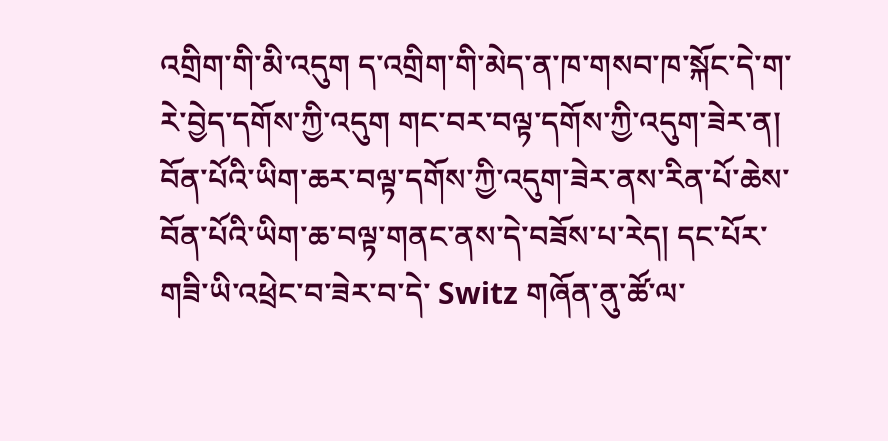འགྲིག་གི་མི་འདུག ད་འགྲིག་གི་མེད་ན་ཁ་གསབ་ཁ་སྐོང་དེ་ག་རེ་བྱེད་དགོས་ཀྱི་འདུག གང་བར་བལྟ་དགོས་ཀྱི་འདུག་ཟེར་ན། བོན་པོའི་ཡིག་ཆར་བལྟ་དགོས་ཀྱི་འདུག་ཟེར་ནས་རིན་པོ་ཆེས་བོན་པོའི་ཡིག་ཆ་བལྟ་གནང་ནས་དེ་བཟོས་པ་རེད། དང་པོར་གཟི་ཡི་འཕྲེང་བ་ཟེར་བ་དེ་ Switz གཞོན་ནུ་ཚོ་ལ་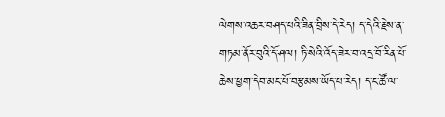ལེགས་འཆར་བཤད་པའི་ཟིན་བྲིས་དེ་རེད། ད་དེའི་རྗེས་ན་གཏམ་ནོར་བུའི་དོ་ཤལ། ཏི་སེའི་འོད་ཟེར་བ་འདྲ་བོ་རིན་པོ་ཆེས་ཕྱག་དེབ་མང་པོ་བརྩམས་ཡོད་པ་རེད། ད་ང་ཚོ་ལ་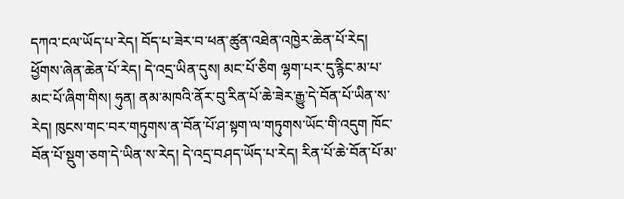དཀའ་ངལ་ཡོད་པ་རེད། བོད་པ་ཟེར་བ་ཕན་ཚུན་འཐེན་འཁྱེར་ཆེན་པོ་རེད། ཕྱོགས་ཞེན་ཆེན་པོ་རེད། དེ་འདྲ་ཡིན་དུས། མང་པོ་ཅིག ལྷག་པར་དུ་རྙིང་མ་པ་མང་པོ་ཞིག་གིས། ཧུན། ནམ་མཁའི་ནོར་བུ་རིན་པོ་ཆེ་ཟེར་རྒྱུ་དེ་བོན་པོ་ཡིན་ས་རེད། ཁུངས་གང་བར་གཏུགས་ན་བོན་པོ་ཤ་སྟག་ལ་གཏུགས་ཡོང་གི་འདུག ཁོང་བོན་པོ་སྡུག་ཅག་དེ་ཡིན་ས་རེད། དེ་འདྲ་བཤད་ཡོད་པ་རེད། རིན་པོ་ཆེ་བོན་པོ་མ་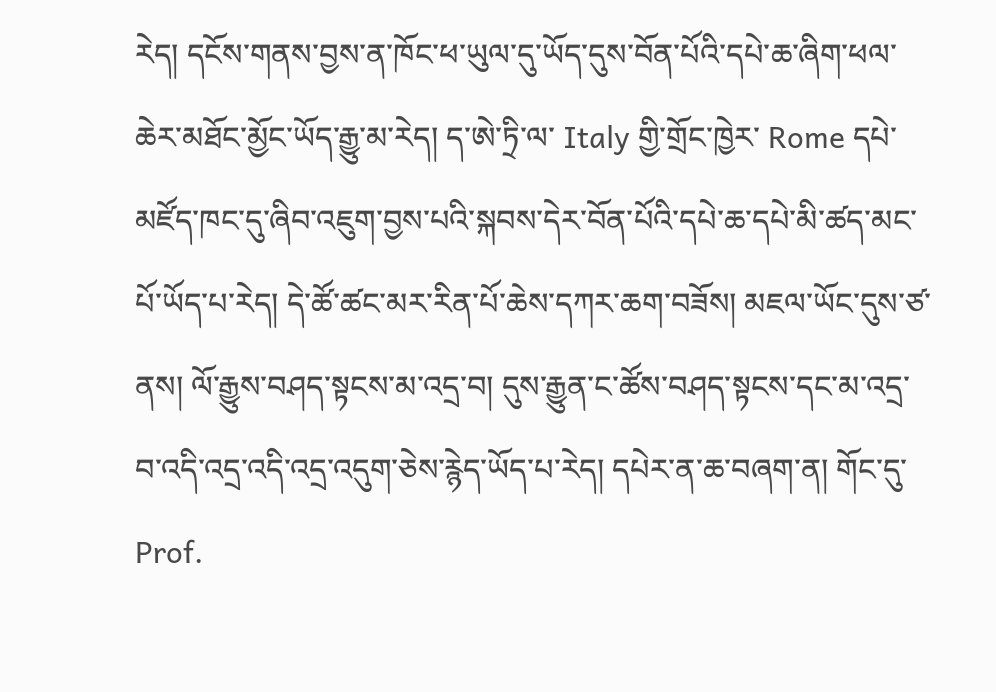རེད། དངོས་གནས་བྱས་ན་ཁོང་ཕ་ཡུལ་དུ་ཡོད་དུས་བོན་པོའི་དཔེ་ཆ་ཞིག་ཕལ་ཆེར་མཐོང་མྱོང་ཡོད་རྒྱུ་མ་རེད། ད་ཨེ་ཏྲི་ལ་ Italy གྱི་གྲོང་ཁྱེར་ Rome དཔེ་མཛོད་ཁང་དུ་ཞིབ་འཇུག་བྱས་པའི་སྐབས་དེར་བོན་པོའི་དཔེ་ཆ་དཔེ་མི་ཚད་མང་པོ་ཡོད་པ་རེད། དེ་ཚོ་ཚང་མར་རིན་པོ་ཆེས་དཀར་ཆག་བཟོས། མཇལ་ཡོང་དུས་ཙ་ནས། ལོ་རྒྱུས་བཤད་སྟངས་མ་འདྲ་བ། དུས་རྒྱུན་ང་ཚོས་བཤད་སྟངས་དང་མ་འདྲ་བ་འདི་འདྲ་འདི་འདྲ་འདུག་ཅེས་རྙེད་ཡོད་པ་རེད། དཔེར་ན་ཆ་བཞག་ན། གོང་དུ་ Prof.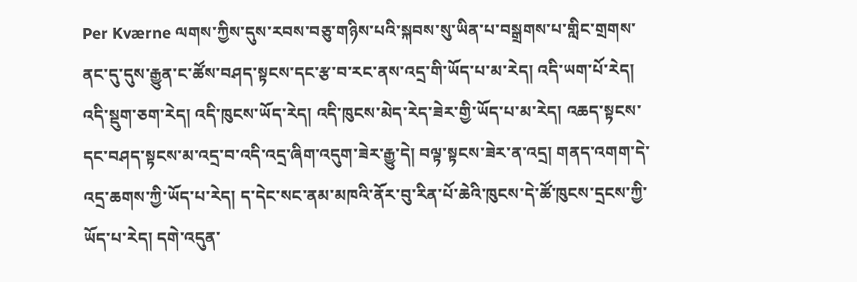Per Kværne ལགས་ཀྱིས་དུས་རབས་བཅུ་གཉིས་པའི་སྐབས་སུ་ཡིན་པ་བསྒྲགས་པ་གླིང་གྲགས་ནང་དུ་དུས་རྒྱུན་ང་ཚོས་བཤད་སྟངས་དང་རྩ་བ་རང་ནས་འདྲ་གི་ཡོད་པ་མ་རེད། འདི་ཡག་པོ་རེད། འདི་སྡུག་ཅག་རེད། འདི་ཁུངས་ཡོད་རེད། འདི་ཁུངས་མེད་རེད་ཟེར་གྱི་ཡོད་པ་མ་རེད། འཆད་སྟངས་དང་བཤད་སྟངས་མ་འདྲ་བ་འདི་འདྲ་ཞིག་འདུག་ཟེར་རྒྱུ་དེ། བལྟ་སྟངས་ཟེར་ན་འདྲ། གནད་འགག་དེ་འདྲ་ཆགས་ཀྱི་ཡོད་པ་རེད། ད་དེང་སང་ནམ་མཁའི་ནོར་བུ་རིན་པོ་ཆེའི་ཁུངས་དེ་ཚོ་ཁུངས་དྲངས་ཀྱི་ཡོད་པ་རེད། དགེ་འདུན་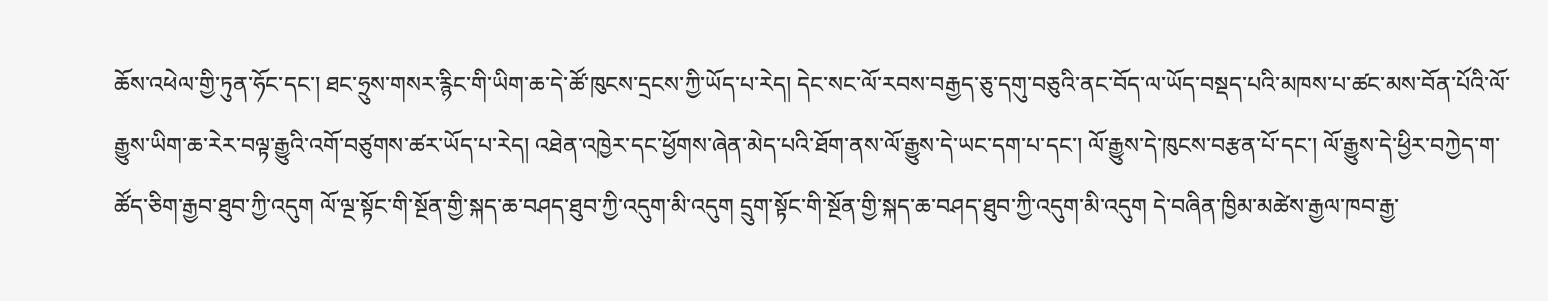ཆོས་འཕེལ་གྱི་ཏུན་ཧོང་དང་། ཐང་ཧྲུས་གསར་རྙིང་གི་ཡིག་ཆ་དེ་ཚོ་ཁུངས་དྲངས་ཀྱི་ཡོད་པ་རེད། དེང་སང་ལོ་རབས་བརྒྱད་ཅུ་དགུ་བཅུའི་ནང་བོད་ལ་ཡོད་བསྡད་པའི་མཁས་པ་ཚང་མས་བོན་པོའི་ལོ་རྒྱུས་ཡིག་ཆ་རེར་བལྟ་རྒྱུའི་འགོ་བཙུགས་ཚར་ཡོད་པ་རེད། འཐེན་འཁྱེར་དང་ཕྱོགས་ཞེན་མེད་པའི་ཐོག་ནས་ལོ་རྒྱུས་དེ་ཡང་དག་པ་དང་། ལོ་རྒྱུས་དེ་ཁུངས་བརྩན་པོ་དང་། ལོ་རྒྱུས་དེ་ཕྱིར་བཀྱེད་ག་ཚོད་ཅིག་རྒྱབ་ཐུབ་ཀྱི་འདུག ལོ་ལྔ་སྟོང་གི་སྔོན་གྱི་སྐད་ཆ་བཤད་ཐུབ་ཀྱི་འདུག་མི་འདུག དྲུག་སྟོང་གི་སྔོན་གྱི་སྐད་ཆ་བཤད་ཐུབ་ཀྱི་འདུག་མི་འདུག དེ་བཞིན་ཁྱིམ་མཚེས་རྒྱལ་ཁབ་རྒྱ་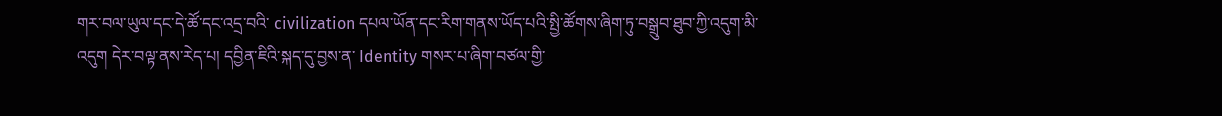གར་བལ་ཡུལ་དང་དེ་ཚོ་དང་འདྲ་བའི་ civilization དཔལ་ཡོན་དང་རིག་གནས་ཡོད་པའི་སྤྱི་ཚོགས་ཞིག་ཏུ་བསྒྲུབ་ཐུབ་ཀྱི་འདུག་མི་འདུག དེར་བལྟ་ནས་རེད་པ། དབྱིན་ཇིའི་སྐད་དུ་བྱས་ན་ Identity གསར་པ་ཞིག་བཙལ་གྱི་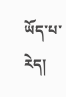ཡོད་པ་རེད།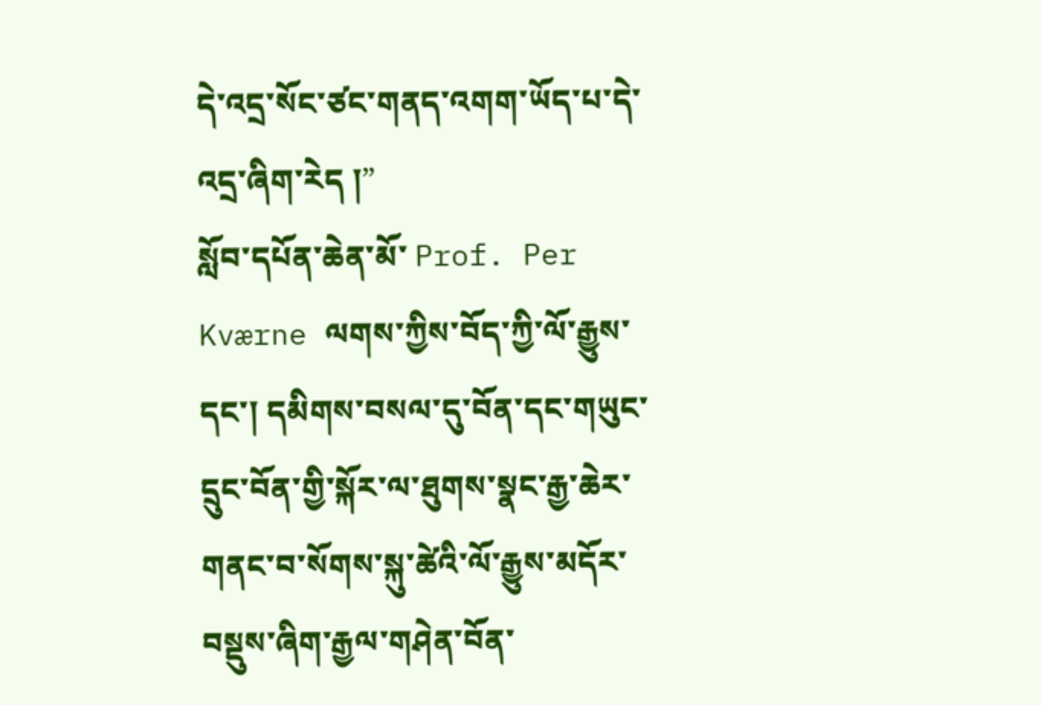དེ་འདྲ་སོང་ཙང་གནད་འགག་ཡོད་པ་དེ་འདྲ་ཞིག་རེད །”
སློབ་དཔོན་ཆེན་མོ་ Prof. Per Kværne ལགས་ཀྱིས་བོད་ཀྱི་ལོ་རྒྱུས་དང་། དམིགས་བསལ་དུ་བོན་དང་གཡུང་དྲུང་བོན་གྱི་སྐོར་ལ་ཐུགས་སྣང་རྒྱ་ཆེར་གནང་བ་སོགས་སྐུ་ཚེའི་ལོ་རྒྱུས་མདོར་བསྡུས་ཞིག་རྒྱལ་གཤེན་བོན་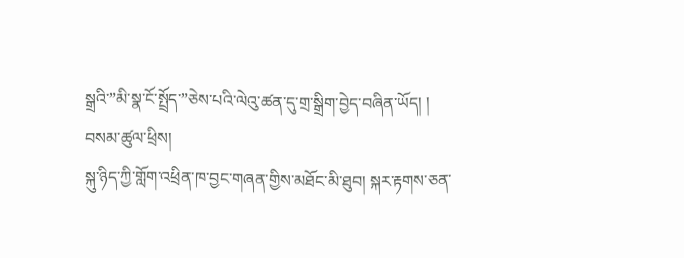སྒྲའི་”མི་སྣ་ངོ་སྤྲོད་”ཅེས་པའི་ལེའུ་ཚན་དུ་གྲ་སྒྲིག་བྱེད་བཞིན་ཡོད། །
བསམ་ཚུལ་ཕྲིས།
སྐུ་ཉིད་ཀྱི་གློག་འཕྲིན་ཁ་བྱང་གཞན་གྱིས་མཐོང་མི་ཐུབ། སྐར་རྟགས་ཅན་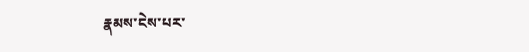རྣམས་ངེས་པར་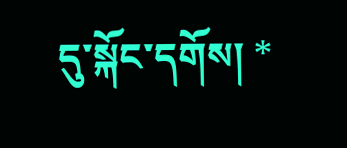དུ་སྐོང་དགོས། *